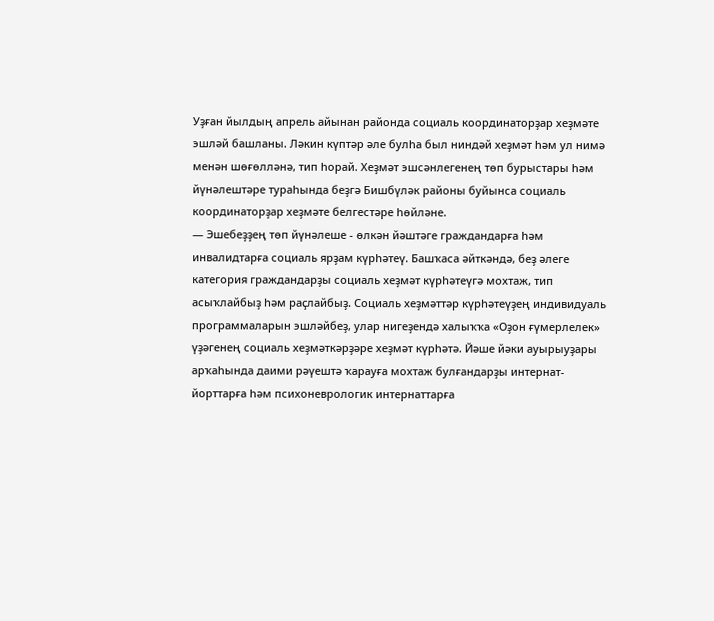Уҙған йылдың апрель айынан районда социаль координаторҙар хеҙмәте эшләй башланы. Ләкин күптәр әле булһа был ниндәй хеҙмәт hәм ул нимә менән шөғөлләнә, тип һорай. Хеҙмәт эшсәнлегенең төп бурыстары һәм йүнәлештәре тураһында беҙгә Бишбүләк районы буйынса социаль координаторҙар хеҙмәте белгестәре һөйләне.
— Эшебеҙҙең төп йүнәлеше - өлкән йәштәге граждандарға hәм инвалидтарға социаль ярҙам күрһәтеү. Башҡаса әйткәндә, беҙ әлеге категория граждандарҙы социаль хеҙмәт күрһәтеүгә мохтаж, тип асыҡлайбыҙ hәм раҫлайбыҙ. Социаль хеҙмәттәр күрһәтеүҙең индивидуаль программаларын эшләйбеҙ, улар нигеҙендә халыҡҡа «Оҙон ғүмерлелек» үҙәгенең социаль хеҙмәткәрҙәре хеҙмәт күрһәтә. Йәше йәки ауырыуҙары арҡаһында даими рәүештә ҡарауға мохтаж булғандарҙы интернат-йорттарға hәм психоневрологик интернаттарға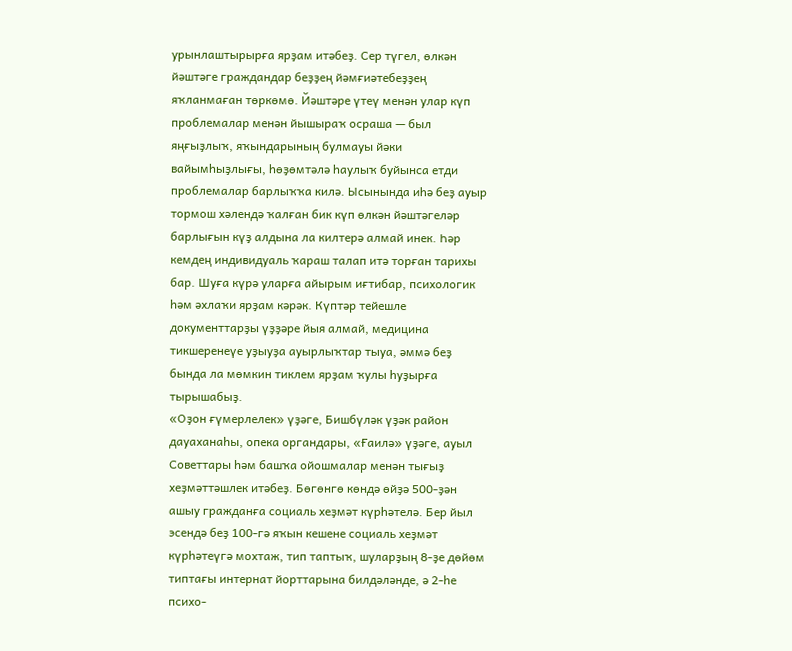урынлаштырырға ярҙам итәбеҙ. Сер түгел, өлкән йәштәге граждандар беҙҙең йәмғиәтебеҙҙең яҡланмаған төркөмө. Йәштәре үтеү менән улар күп проблемалар менән йышыраҡ осраша — был яңғыҙлыҡ, яҡындарының булмауы йәки вайымһыҙлығы, һөҙөмтәлә һаулыҡ буйынса етди проблемалар барлыҡҡа килә. Ысынында иһә беҙ ауыр тормош хәлендә ҡалған бик күп өлкән йәштәгеләр барлығын күҙ алдына ла килтерә алмай инек. Һәр кемдең индивидуаль ҡараш талап итә торған тарихы бар. Шуға күрә уларға айырым иғтибар, психологик hәм әхлаҡи ярҙам кәрәк. Күптәр тейешле документтарҙы үҙҙәре йыя алмай, медицина тикшеренеүе уҙыуҙа ауырлыҡтар тыуа, әммә беҙ бында ла мөмкин тиклем ярҙам ҡулы һуҙырға тырышабыҙ.
«Оҙон ғүмерлелек» үҙәге, Бишбүләк үҙәк район дауаханаһы, опека органдары, «Ғаилә» үҙәге, ауыл Советтары hәм башҡа ойошмалар менән тығыҙ хеҙмәттәшлек итәбеҙ. Бөгөнгө көндә өйҙә 500-ҙән ашыу гражданға социаль хеҙмәт күрһәтелә. Бер йыл эсендә беҙ 100-гә яҡын кешене социаль хеҙмәт күрһәтеүгә мохтаж, тип таптыҡ, шуларҙың 8-ҙе дөйөм типтағы интернат йорттарына билдәләнде, ә 2-һе психо-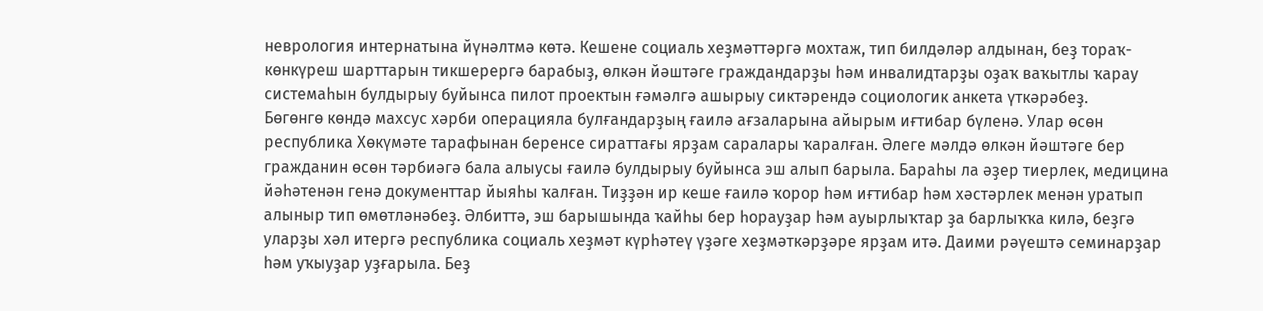неврология интернатына йүнәлтмә көтә. Кешене социаль хеҙмәттәргә мохтаж, тип билдәләр алдынан, беҙ тораҡ-көнкүреш шарттарын тикшерергә барабыҙ, өлкән йәштәге граждандарҙы hәм инвалидтарҙы оҙаҡ ваҡытлы ҡарау системаһын булдырыу буйынса пилот проектын ғәмәлгә ашырыу сиктәрендә социологик анкета үткәрәбеҙ.
Бөгөнгө көндә махсус хәрби операцияла булғандарҙың ғаилә ағзаларына айырым иғтибар бүленә. Улар өсөн республика Хөкүмәте тарафынан беренсе сираттағы ярҙам саралары ҡаралған. Әлеге мәлдә өлкән йәштәге бер гражданин өсөн тәрбиәгә бала алыусы ғаилә булдырыу буйынса эш алып барыла. Бараһы ла әҙер тиерлек, медицина йәһәтенән генә документтар йыяһы ҡалған. Тиҙҙән ир кеше ғаилә ҡорор hәм иғтибар hәм хәстәрлек менән уратып алыныр тип өмөтләнәбеҙ. Әлбиттә, эш барышында ҡайһы бер һорауҙар hәм ауырлыҡтар ҙа барлыҡҡа килә, беҙгә уларҙы хәл итeргә республика социаль хеҙмәт күрһәтеү үҙәге хеҙмәткәрҙәре ярҙам итә. Даими рәүештә семинарҙар hәм уҡыуҙар уҙғарыла. Беҙ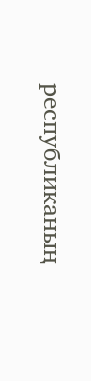республиканың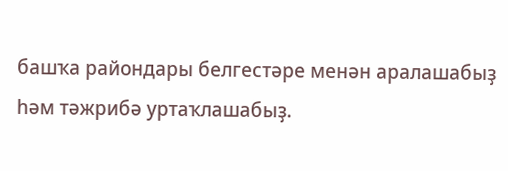башҡа райондары белгестәре менән аралашабыҙ hәм тәжрибә уртаҡлашабыҙ.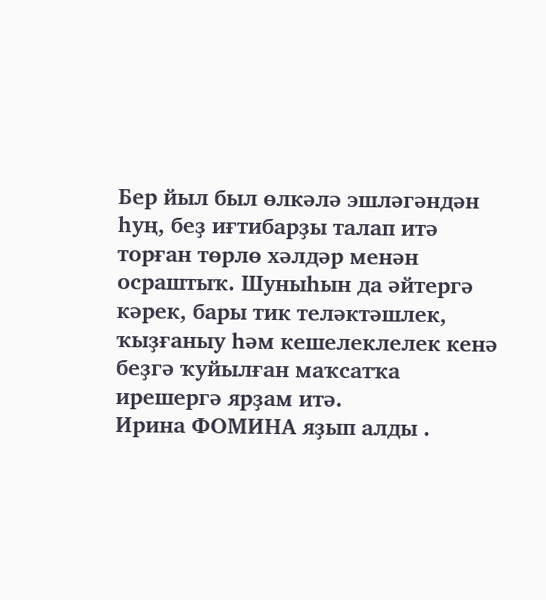Бер йыл был өлкәлә эшләгәндән һуң, беҙ иғтибарҙы талап итә торған төрлө хәлдәр менән осраштыҡ. Шуныһын да әйтергә кәрeк, бары тик теләктәшлек, ҡыҙғаныу һәм кешелеклелек кенә беҙгә ҡуйылған маҡсатҡа ирешергә ярҙам итә.
Ирина ФОМИНА яҙып алды .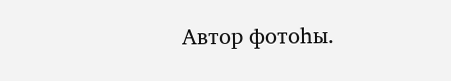Автор фотоһы.